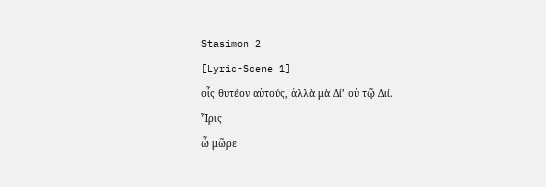Stasimon 2
[Lyric-Scene 1]
οἷς θυτέον αὐτούς, ἀλλὰ μὰ Δίʼ οὐ τῷ Διί.
Ἶρις
ὦ μῶρε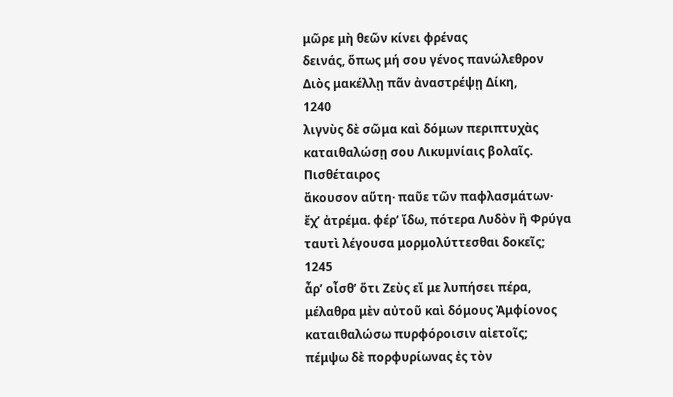μῶρε μὴ θεῶν κίνει φρένας
δεινάς, ὅπως μή σου γένος πανώλεθρον
Διὸς μακέλλῃ πᾶν ἀναστρέψῃ Δίκη,
1240
λιγνὺς δὲ σῶμα καὶ δόμων περιπτυχὰς
καταιθαλώσῃ σου Λικυμνίαις βολαῖς.
Πισθέταιρος
ἄκουσον αὕτη· παῦε τῶν παφλασμάτων·
ἔχʼ ἀτρέμα. φέρʼ ἴδω, πότερα Λυδὸν ἢ Φρύγα
ταυτὶ λέγουσα μορμολύττεσθαι δοκεῖς;
1245
ἆρʼ οἶσθʼ ὅτι Ζεὺς εἴ με λυπήσει πέρα,
μέλαθρα μὲν αὐτοῦ καὶ δόμους Ἀμφίονος
καταιθαλώσω πυρφόροισιν αἰετοῖς;
πέμψω δὲ πορφυρίωνας ἐς τὸν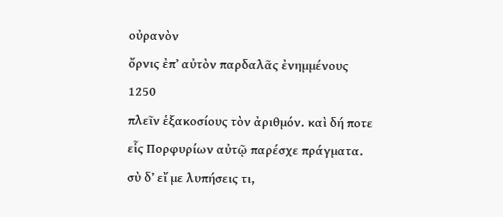οὐρανὸν
ὄρνις ἐπʼ αὐτὸν παρδαλᾶς ἐνημμένους
1250
πλεῖν ἑξακοσίους τὸν ἀριθμόν. καὶ δή ποτε
εἷς Πορφυρίων αὐτῷ παρέσχε πράγματα.
σὺ δʼ εἴ με λυπήσεις τι,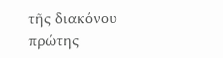τῆς διακόνου
πρώτης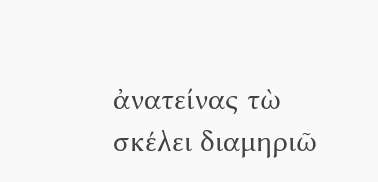ἀνατείνας τὼ σκέλει διαμηριῶ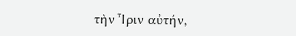τὴν Ἶριν αὐτήν,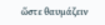ὥστε θαυμάζειν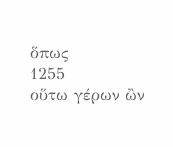ὅπως
1255
οὕτω γέρων ὢν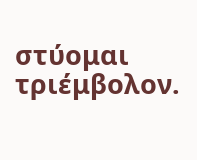στύομαι τριέμβολον.